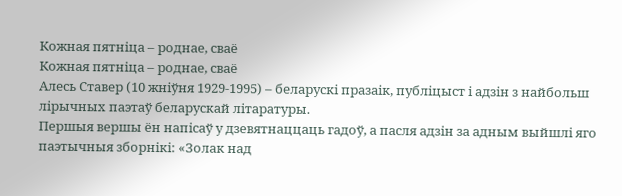Кожная пятніца – роднае, сваё
Кожная пятніца – роднае, сваё
Алесь Ставер (10 жніўня 1929-1995) – беларускі празаік, публіцыст і адзін з найбольш лірычных паэтаў беларускай літаратуры.
Першыя вершы ён напісаў у дзевятнаццаць гадоў, а пасля адзін за адным выйшлі яго паэтычныя зборнікі: «Золак над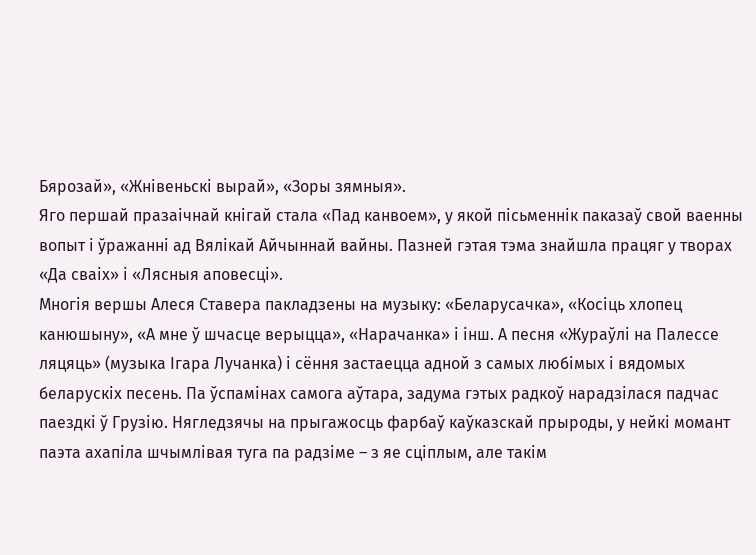Бярозай», «Жнівеньскі вырай», «Зоры зямныя».
Яго першай празаічнай кнігай стала «Пад канвоем», у якой пісьменнік паказаў свой ваенны вопыт і ўражанні ад Вялікай Айчыннай вайны. Пазней гэтая тэма знайшла працяг у творах «Да сваіх» і «Лясныя аповесці».
Многія вершы Алеся Ставера пакладзены на музыку: «Беларусачка», «Косіць хлопец канюшыну», «А мне ў шчасце верыцца», «Нарачанка» і інш. А песня «Жураўлі на Палессе ляцяць» (музыка Ігара Лучанка) і сёння застаецца адной з самых любімых і вядомых беларускіх песень. Па ўспамінах самога аўтара, задума гэтых радкоў нарадзілася падчас паездкі ў Грузію. Нягледзячы на прыгажосць фарбаў каўказскай прыроды, у нейкі момант паэта ахапіла шчымлівая туга па радзіме – з яе сціплым, але такім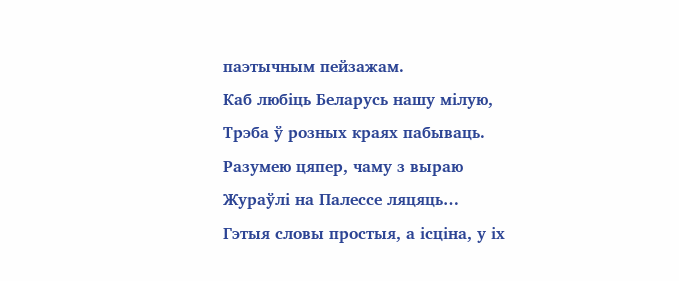паэтычным пейзажам.
Каб любiць Беларусь нашу мiлую,
Трэба ў розных краях пабываць.
Разумею цяпер, чаму з выраю
Жураўлi на Палессе ляцяць…
Гэтыя словы простыя, а ісціна, у іх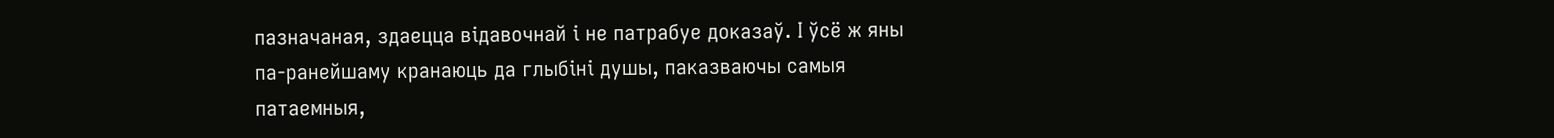пазначаная, здаецца відавочнай і не патрабуе доказаў. І ўсё ж яны па-ранейшаму кранаюць да глыбіні душы, паказваючы самыя патаемныя,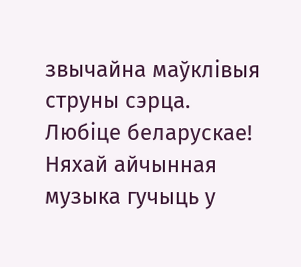звычайна маўклівыя струны сэрца.
Любіце беларускае! Няхай айчынная музыка гучыць у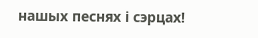нашых песнях і сэрцах!